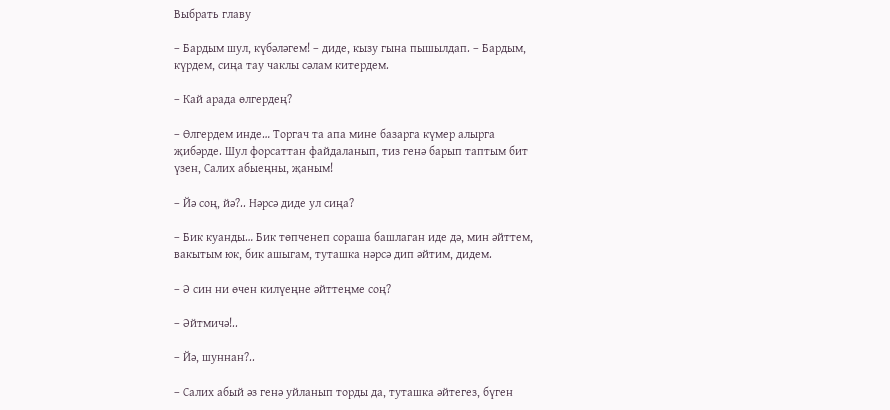Выбрать главу

– Бардым шул, күбәләгем! – диде, кызу гына пышылдап. – Бардым, күрдем, сиңа тау чаклы сәлам китердем.

– Кай арада өлгердең?

– Өлгердем инде… Торгач та апа мине базарга күмер алырга җибәрде. Шул форсаттан файдаланып, тиз генә барып таптым бит үзен, Салих абыеңны, җаным!

– Йә соң, йә?.. Нәрсә диде ул сиңа?

– Бик куанды… Бик төпченеп сораша башлаган иде дә, мин әйттем, вакытым юк, бик ашыгам, туташка нәрсә дип әйтим, дидем.

– Ә син ни өчен килүеңне әйттеңме соң?

– Әйтмичә!..

– Йә, шуннан?..

– Салих абый әз генә уйланып торды да, туташка әйтегез, бүген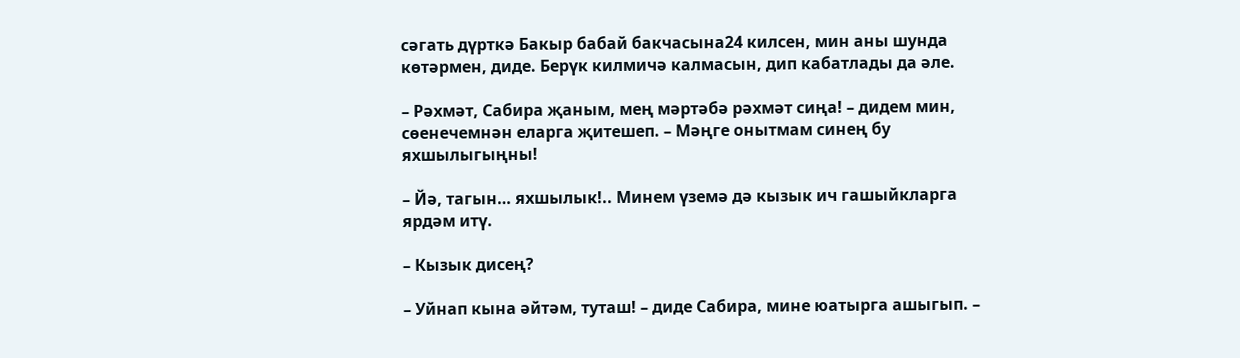сәгать дүрткә Бакыр бабай бакчасына24 килсен, мин аны шунда көтәрмен, диде. Берүк килмичә калмасын, дип кабатлады да әле.

– Рәхмәт, Сабира җаным, мең мәртәбә рәхмәт сиңа! – дидем мин, сөенечемнән еларга җитешеп. – Мәңге онытмам синең бу яхшылыгыңны!

– Йә, тагын… яхшылык!.. Минем үземә дә кызык ич гашыйкларга ярдәм итү.

– Кызык дисең?

– Уйнап кына әйтәм, туташ! – диде Сабира, мине юатырга ашыгып. –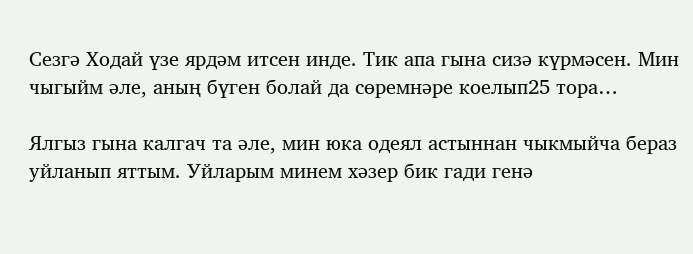Сезгә Ходай үзе ярдәм итсен инде. Тик апа гына сизә күрмәсен. Мин чыгыйм әле, аның бүген болай да сөремнәре коелып25 тора…

Ялгыз гына калгач та әле, мин юка одеял астыннан чыкмыйча бераз уйланып яттым. Уйларым минем хәзер бик гади генә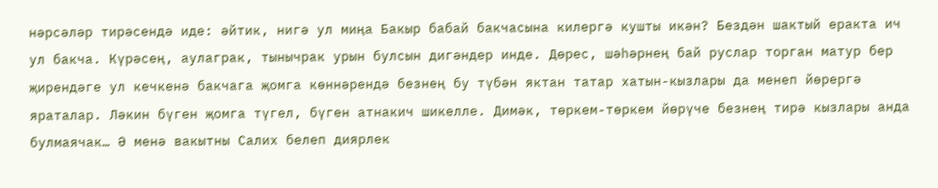нәрсәләр тирәсендә иде: әйтик, нигә ул миңа Бакыр бабай бакчасына килергә кушты икән? Бездән шактый еракта ич ул бакча. Күрәсең, аулаграк, тынычрак урын булсын дигәндер инде. Дөрес, шәһәрнең бай руслар торган матур бер җирендәге ул кечкенә бакчага җомга көннәрендә безнең бу түбән яктан татар хатын-кызлары да менеп йөрергә яраталар. Ләкин бүген җомга түгел, бүген атнакич шикелле. Димәк, төркем-төркем йөрүче безнең тирә кызлары анда булмаячак… Ә менә вакытны Салих белеп диярлек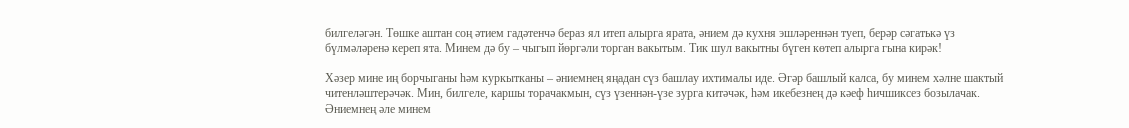билгеләгән. Төшке аштан соң әтием гадәтенчә бераз ял итеп алырга ярата, әнием дә кухня эшләреннән туеп, берәр сәгатькә үз бүлмәләренә кереп ята. Минем дә бу – чыгып йөргәли торган вакытым. Тик шул вакытны бүген көтеп алырга гына кирәк!

Хәзер мине иң борчыганы һәм куркытканы – әниемнең яңадан сүз башлау ихтималы иде. Әгәр башлый калса, бу минем хәлне шактый читенләштерәчәк. Мин, билгеле, каршы торачакмын, сүз үзеннән-үзе зурга китәчәк, һәм икебезнең дә кәеф һичшиксез бозылачак. Әниемнең әле минем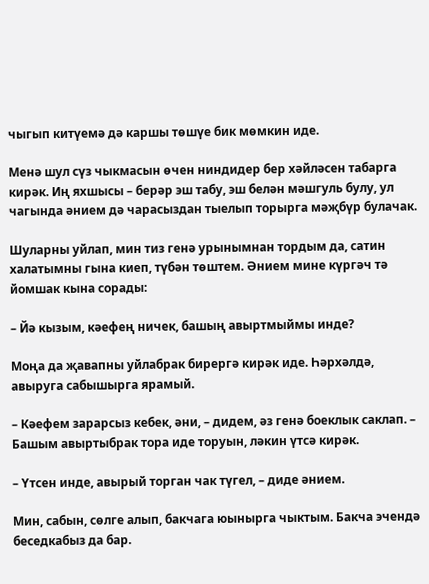чыгып китүемә дә каршы төшүе бик мөмкин иде.

Менә шул сүз чыкмасын өчен ниндидер бер хәйләсен табарга кирәк. Иң яхшысы – берәр эш табу, эш белән мәшгуль булу, ул чагында әнием дә чарасыздан тыелып торырга мәҗбүр булачак.

Шуларны уйлап, мин тиз генә урынымнан тордым да, сатин халатымны гына киеп, түбән төштем. Әнием мине күргәч тә йомшак кына сорады:

– Йә кызым, кәефең ничек, башың авыртмыймы инде?

Моңа да җавапны уйлабрак бирергә кирәк иде. Һәрхәлдә, авыруга сабышырга ярамый.

– Кәефем зарарсыз кебек, әни, – дидем, әз генә боеклык саклап. – Башым авыртыбрак тора иде торуын, ләкин үтсә кирәк.

– Үтсен инде, авырый торган чак түгел, – диде әнием.

Мин, сабын, сөлге алып, бакчага юынырга чыктым. Бакча эчендә беседкабыз да бар.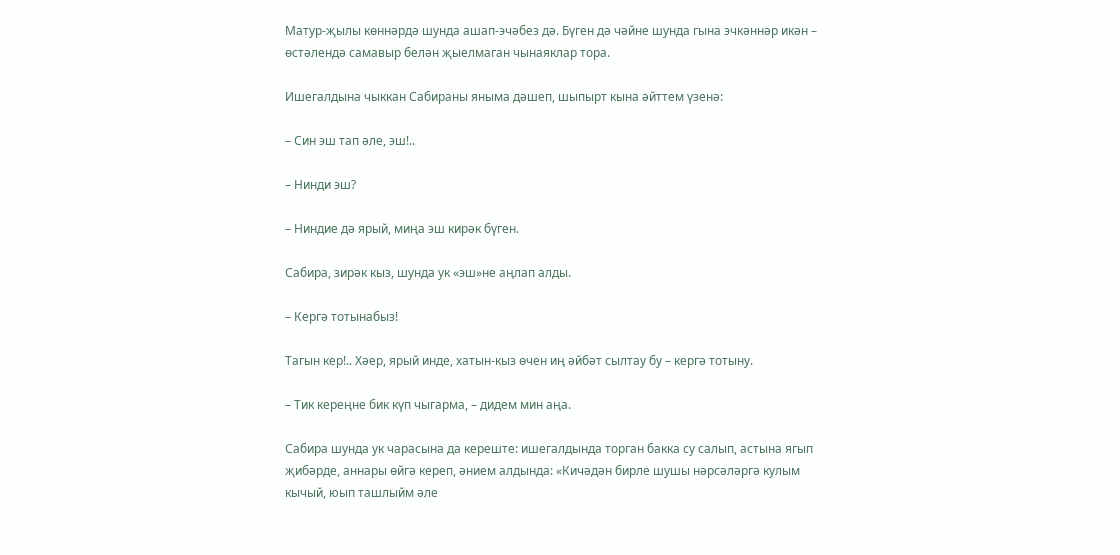Матур-җылы көннәрдә шунда ашап-эчәбез дә. Бүген дә чәйне шунда гына эчкәннәр икән – өстәлендә самавыр белән җыелмаган чынаяклар тора.

Ишегалдына чыккан Сабираны яныма дәшеп, шыпырт кына әйттем үзенә:

– Син эш тап әле, эш!..

– Нинди эш?

– Ниндие дә ярый, миңа эш кирәк бүген.

Сабира, зирәк кыз, шунда ук «эш»не аңлап алды.

– Кергә тотынабыз!

Тагын кер!.. Хәер, ярый инде, хатын-кыз өчен иң әйбәт сылтау бу – кергә тотыну.

– Тик кереңне бик күп чыгарма, – дидем мин аңа.

Сабира шунда ук чарасына да кереште: ишегалдында торган бакка су салып, астына ягып җибәрде, аннары өйгә кереп, әнием алдында: «Кичәдән бирле шушы нәрсәләргә кулым кычый, юып ташлыйм әле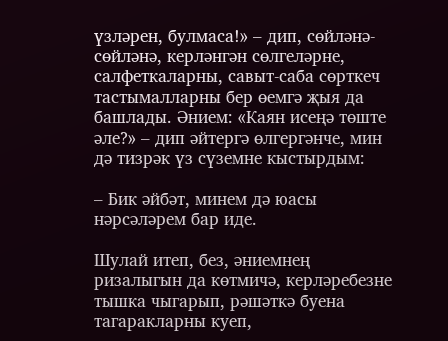үзләрен, булмаса!» – дип, сөйләнә-сөйләнә, керләнгән сөлгеләрне, салфеткаларны, савыт-саба сөрткеч тастымалларны бер өемгә җыя да башлады. Әнием: «Каян исеңә төште әле?» – дип әйтергә өлгергәнче, мин дә тизрәк үз сүземне кыстырдым:

– Бик әйбәт, минем дә юасы нәрсәләрем бар иде.

Шулай итеп, без, әниемнең ризалыгын да көтмичә, керләребезне тышка чыгарып, рәшәткә буена тагаракларны куеп,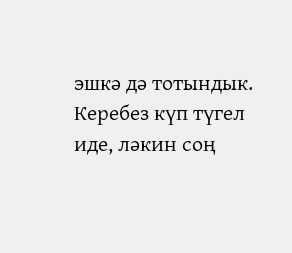эшкә дә тотындык. Керебез күп түгел иде, ләкин соң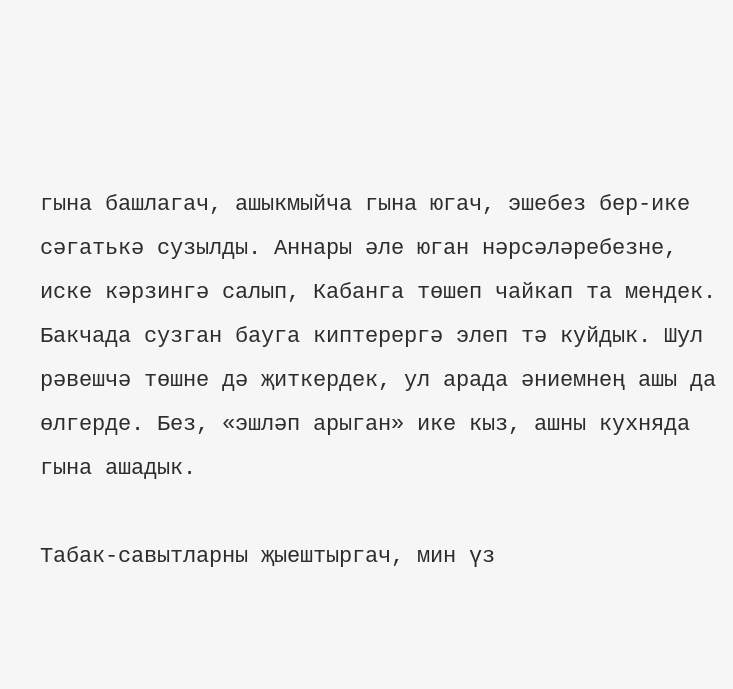гына башлагач, ашыкмыйча гына югач, эшебез бер-ике сәгатькә сузылды. Аннары әле юган нәрсәләребезне, иске кәрзингә салып, Кабанга төшеп чайкап та мендек. Бакчада сузган бауга киптерергә элеп тә куйдык. Шул рәвешчә төшне дә җиткердек, ул арада әниемнең ашы да өлгерде. Без, «эшләп арыган» ике кыз, ашны кухняда гына ашадык.

Табак-савытларны җыештыргач, мин үз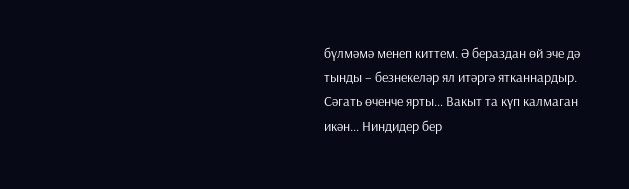бүлмәмә менеп киттем. Ә бераздан өй эче дә тынды – безнекеләр ял итәргә ятканнардыр. Сәгать өченче ярты… Вакыт та күп калмаган икән… Ниндидер бер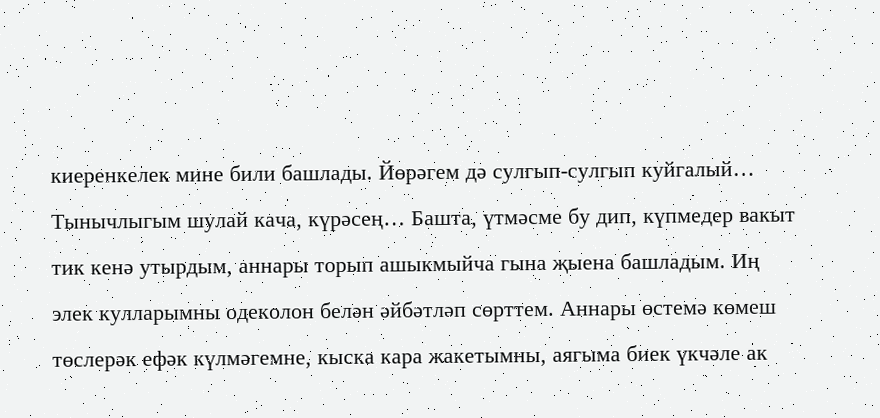киеренкелек мине били башлады. Йөрәгем дә сулгып-сулгып куйгалый… Тынычлыгым шулай кача, күрәсең… Башта, үтмәсме бу дип, күпмедер вакыт тик кенә утырдым, аннары торып ашыкмыйча гына җыена башладым. Иң элек кулларымны одеколон белән әйбәтләп сөрттем. Аннары өстемә көмеш төслерәк ефәк күлмәгемне, кыска кара жакетымны, аягыма биек үкчәле ак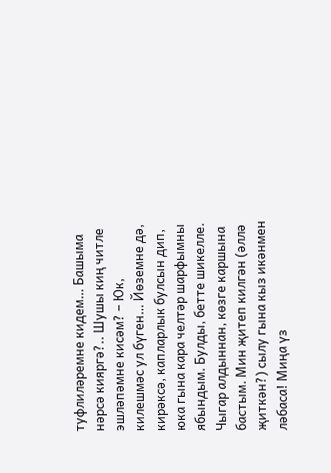туфлиләремне кидем… Башыма нәрсә кияргә?.. Шушы киң читле эшләпәмне кисәм? – Юк, килешмәс ул бүген… Йөземне дә, кирәксә, капларлык булсын дип, юка гына кара челтәр шарфымны ябындым. Булды, бетте шикелле. Чыгар алдыннан, көзге каршына бастым. Мин җитеп килгән (әллә җиткән?) сылу гына кыз икәнмен ләбаса! Миңа үз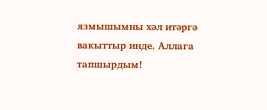язмышымны хәл итәргә вакыттыр инде. Аллага тапшырдым!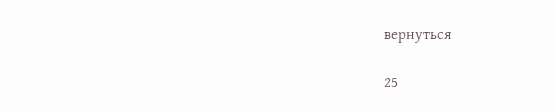вернуться

25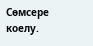Сөмсере коелу.